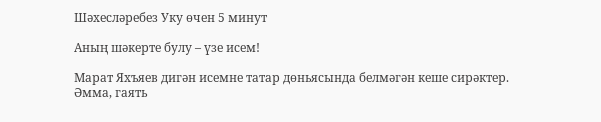Шәхесләребез Уку өчен 5 минут

Аның шәкерте булу – үзе исем!

Марат Яхъяев дигән исемне татар дөньясында белмәгән кеше сирәктер. Әмма, гаять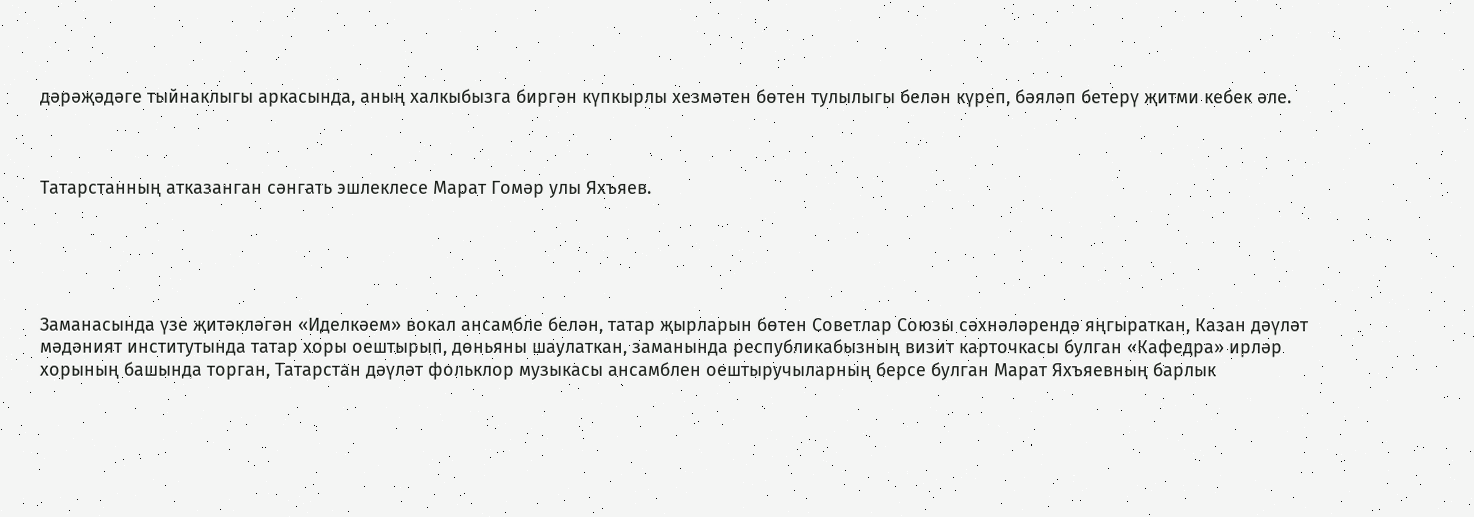дәрәҗәдәге тыйнаклыгы аркасында, аның халкыбызга биргән күпкырлы хезмәтен бөтен тулылыгы белән күреп, бәяләп бетерү җитми кебек әле.



Татарстанның атказанган сәнгать эшлеклесе Марат Гомәр улы Яхъяев.





Заманасында үзе җитәкләгән «Иделкәем» вокал ансамбле белән, татар җырларын бөтен Советлар Союзы сәхнәләрендә яңгыраткан, Казан дәүләт мәдәният институтында татар хоры оештырып, дөньяны шаулаткан, заманында республикабызның визит карточкасы булган «Кафедра» ирләр хорының башында торган, Татарстан дәүләт фольклор музыкасы ансамблен оештыручыларның берсе булган Марат Яхъяевның барлык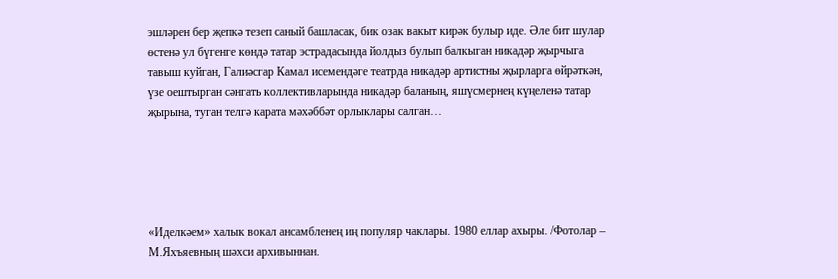эшләрен бер җепкә тезеп саный башласак, бик озак вакыт кирәк булыр иде. Әле бит шулар өстенә ул бүгенге көндә татар эстрадасында йолдыз булып балкыган никадәр җырчыга тавыш куйган, Галиәсгар Камал исемендәге театрда никадәр артистны җырларга өйрәткән, үзе оештырган сәнгать коллективларында никадәр баланың, яшүсмернең күңеленә татар җырына, туган телгә карата мәхәббәт орлыклары салган…





«Иделкәем» халык вокал ансамбленең иң популяр чаклары. 1980 еллар ахыры. /Фотолар – М.Яхъяевның шәхси архивыннан.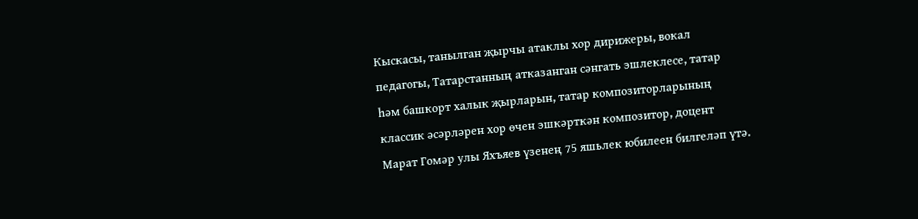Кыскасы, танылган җырчы атаклы хор дирижеры, вокал педагогы, Татарстанның атказанган сәнгать эшлеклесе, татар һәм башкорт халык җырларын, татар композиторларының классик әсәрләрен хор өчен эшкәрткән композитор, доцент Марат Гомәр улы Яхъяев үзенең 75 яшьлек юбилеен билгеләп үтә.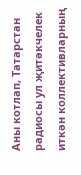Аны котлап, Татарстан радиосы ул җитәкчелек иткән коллективларның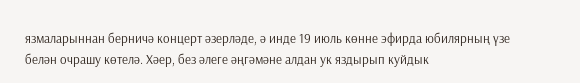язмаларыннан берничә концерт әзерләде, ә инде 19 июль көнне эфирда юбилярның үзе белән очрашу көтелә. Хәер, без әлеге әңгәмәне алдан ук яздырып куйдык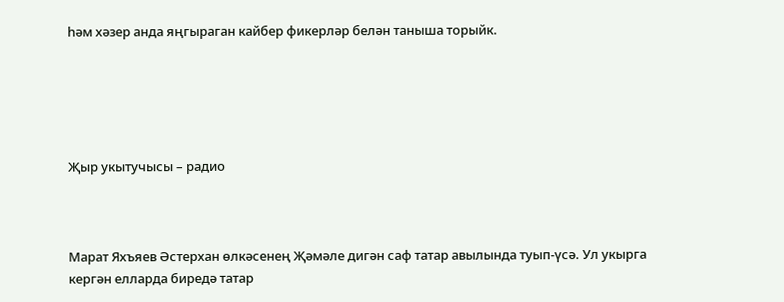һәм хәзер анда яңгыраган кайбер фикерләр белән таныша торыйк.





Җыр укытучысы – радио



Марат Яхъяев Әстерхан өлкәсенең Җәмәле дигән саф татар авылында туып-үсә. Ул укырга кергән елларда биредә татар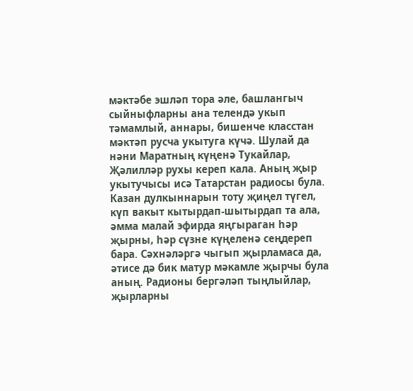мәктәбе эшләп тора әле, башлангыч сыйныфларны ана телендә укып тәмамлый, аннары, бишенче класстан мәктәп русча укытуга күчә. Шулай да нәни Маратның күңенә Тукайлар, Җәлилләр рухы кереп кала. Аның җыр укытучысы исә Татарстан радиосы була. Казан дулкыннарын тоту җиңел түгел, күп вакыт кытырдап-шытырдап та ала, әмма малай эфирда яңгыраган һәр җырны, һәр сүзне күңеленә сеңдереп бара. Сәхнәләргә чыгып җырламаса да, әтисе дә бик матур мәкамле җырчы була аның. Радионы бергәләп тыңлыйлар, җырларны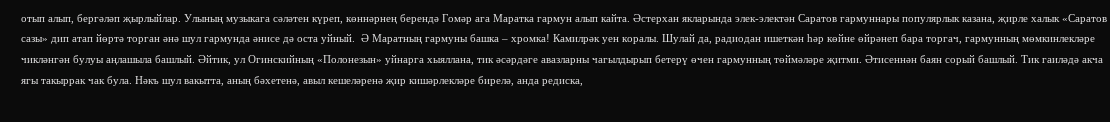отып алып, бергәләп җырлыйлар. Улының музыкага сәләтен күреп, көннәрнең берендә Гомәр ага Маратка гармун алып кайта. Әстерхан якларында элек-электән Саратов гармуннары популярлык казана, җирле халык «Саратов сазы» дип атап йөртә торган әнә шул гармунда әнисе дә оста уйный.  Ә Маратның гармуны башка – хромка! Камилрәк уен коралы. Шулай да, радиодан ишеткән һәр көйне өйрәнеп бара торгач, гармунның мөмкинлекләре чикләнгән булуы аңлашыла башлый. Әйтик, ул Огинскийның «Полонезын» уйнарга хыяллана, тик әсәрдәге авазларны чагылдырып бетерү өчен гармунның төймәләре җитми. Әтисеннән баян сорый башлый. Тик гаиләдә акча ягы такыррак чак була. Нәкъ шул вакытта, аның бәхетенә, авыл кешеләренә җир кишәрлекләре бирелә, анда редиска,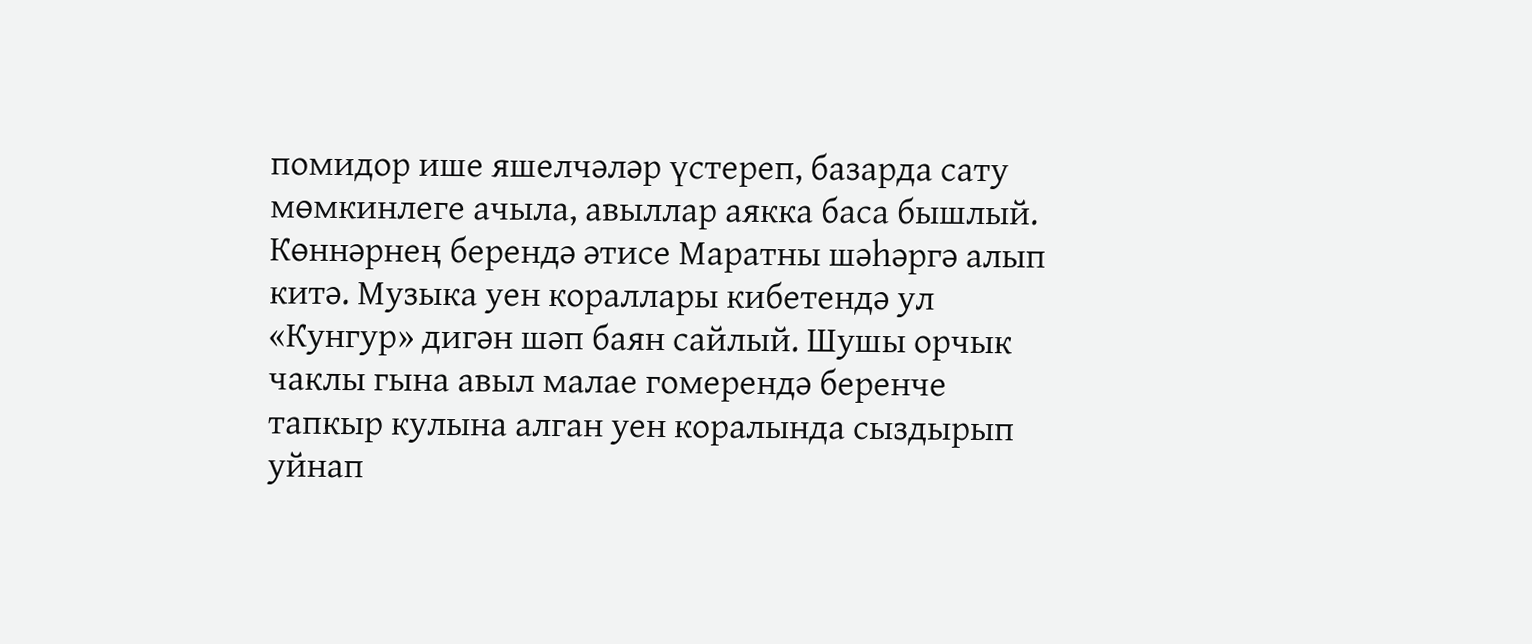помидор ише яшелчәләр үстереп, базарда сату мөмкинлеге ачыла, авыллар аякка баса бышлый. Көннәрнең берендә әтисе Маратны шәһәргә алып китә. Музыка уен кораллары кибетендә ул «Кунгур» дигән шәп баян сайлый. Шушы орчык чаклы гына авыл малае гомерендә беренче тапкыр кулына алган уен коралында сыздырып уйнап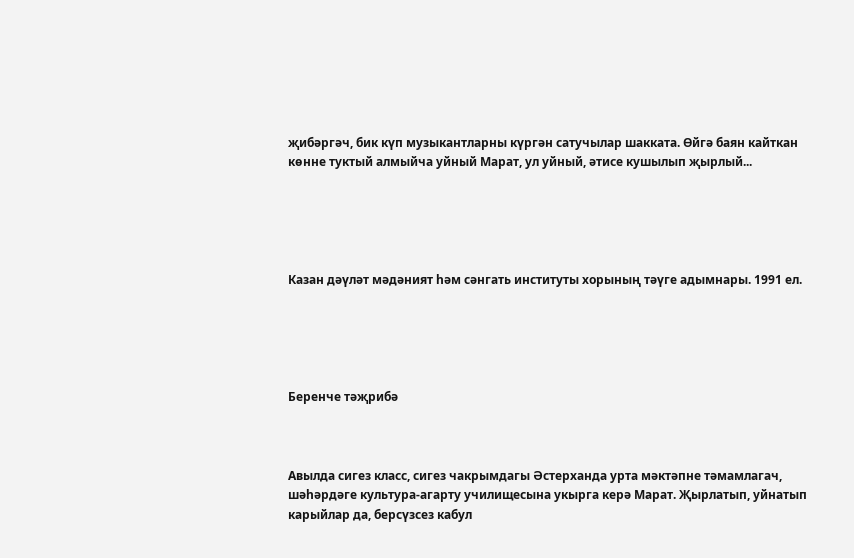җибәргәч, бик күп музыкантларны күргән сатучылар шакката. Өйгә баян кайткан көнне туктый алмыйча уйный Марат, ул уйный, әтисе кушылып җырлый...





Казан дәүләт мәдәният һәм сәнгать институты хорының тәүге адымнары. 1991 ел.





Беренче тәҗрибә



Авылда сигез класс, сигез чакрымдагы Әстерханда урта мәктәпне тәмамлагач, шәһәрдәге культура-агарту училищесына укырга керә Марат. Җырлатып, уйнатып карыйлар да, берсүзсез кабул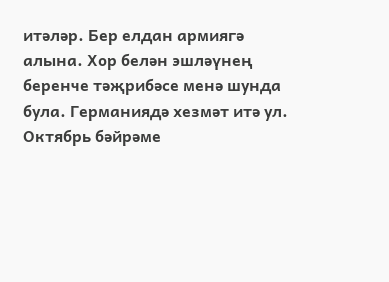итәләр. Бер елдан армиягә алына. Хор белән эшләүнең беренче тәҗрибәсе менә шунда була. Германиядә хезмәт итә ул. Октябрь бәйрәме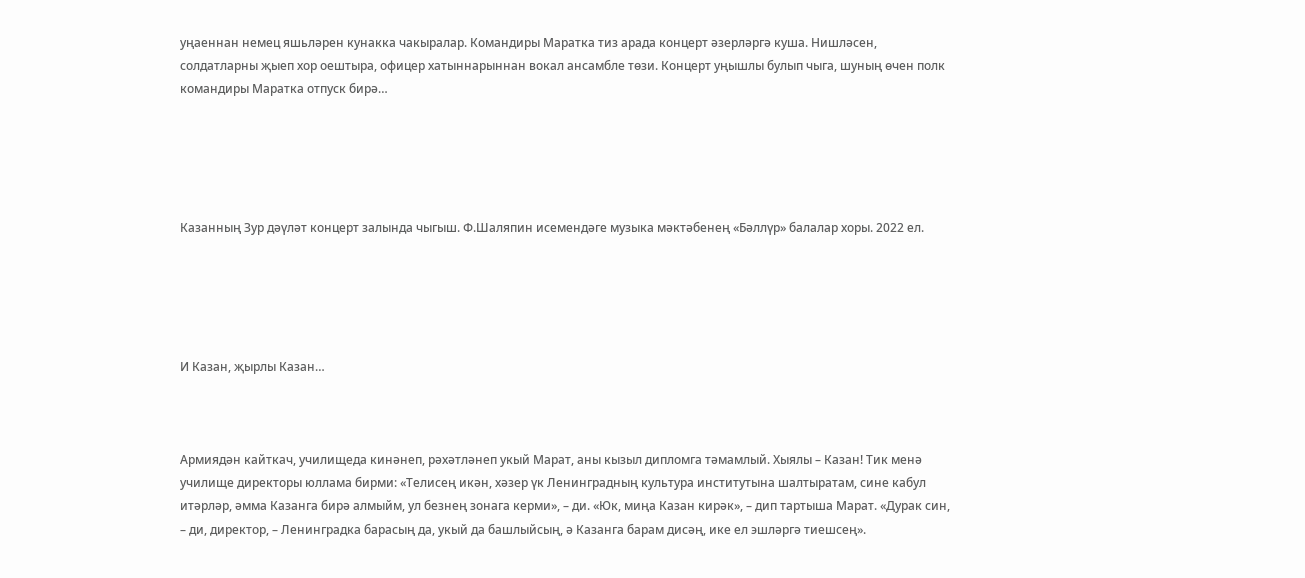уңаеннан немец яшьләрен кунакка чакыралар. Командиры Маратка тиз арада концерт әзерләргә куша. Нишләсен, солдатларны җыеп хор оештыра, офицер хатыннарыннан вокал ансамбле төзи. Концерт уңышлы булып чыга, шуның өчен полк командиры Маратка отпуск бирә…





Казанның Зур дәүләт концерт залында чыгыш. Ф.Шаляпин исемендәге музыка мәктәбенең «Бәллүр» балалар хоры. 2022 ел.





И Казан, җырлы Казан…



Армиядән кайткач, училищеда кинәнеп, рәхәтләнеп укый Марат, аны кызыл дипломга тәмамлый. Хыялы – Казан! Тик менә училище директоры юллама бирми: «Телисең икән, хәзер үк Ленинградның культура институтына шалтыратам, сине кабул итәрләр, әмма Казанга бирә алмыйм, ул безнең зонага керми», – ди. «Юк, миңа Казан кирәк», – дип тартыша Марат. «Дурак син, – ди, директор, – Ленинградка барасың да, укый да башлыйсың, ә Казанга барам дисәң, ике ел эшләргә тиешсең».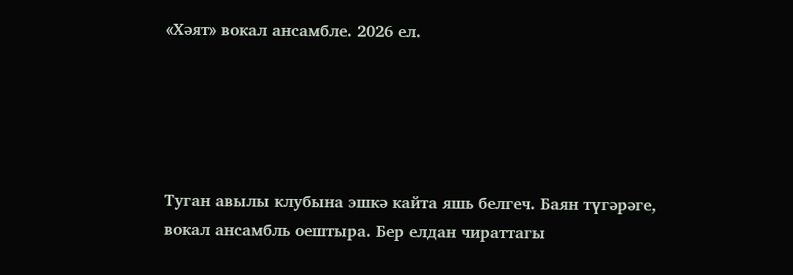«Хәят» вокал ансамбле. 2026 ел.





Туган авылы клубына эшкә кайта яшь белгеч. Баян түгәрәге, вокал ансамбль оештыра. Бер елдан чираттагы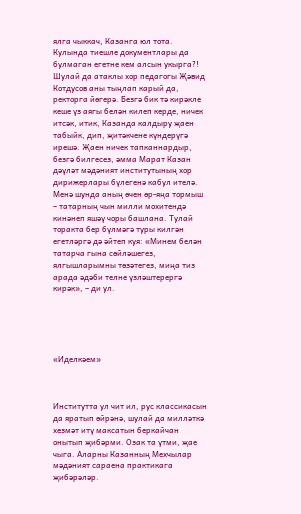ялга чыккач, Казанга юл тота. Кулында тиешле документлары да булмаган егетне кем алсын укырга?! Шулай да атаклы хор педагогы Җәвид Котдусов аны тыңлап карый да, ректорга йөгерә. Безгә бик тә кирәкле кеше үз аягы белән килеп керде, ничек итсәк, итик, Казанда калдыру җаен табыйк, дип, җитәкчене күндерүгә ирешә. Җаен ничек тапканнардыр, безгә билгесез, әмма Марат Казан дәүләт мәдәният институтының хор дирижерлары бүлегенә кабул ителә. Менә шунда аның өчен өр-яңа тормыш – татарның чын милли мохитендә кинәнеп яшәү чоры башлана. Тулай торакта бер бүлмәгә туры килгән егетләргә дә әйтеп куя: «Минем белән татарча гына сөйләшегез, ялгышларымны төзәтегез, миңа тиз арада әдәби телне үзләштерергә кирәк», – ди ул.





«Иделкәем»



Институтта ул чит ил, рус классикасын да яратып өйрәнә, шулай да милләткә хезмәт итү максатын беркайчан онытып җибәрми. Озак та үтми, җае чыга. Аларны Казанның Мехчылар мәдәният сараена практикага җибәрәләр.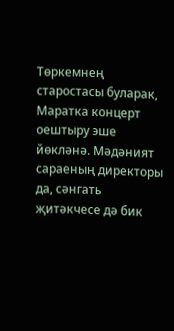Төркемнең старостасы буларак, Маратка концерт оештыру эше йөкләнә. Мәдәният сараеның директоры да, сәнгать җитәкчесе дә бик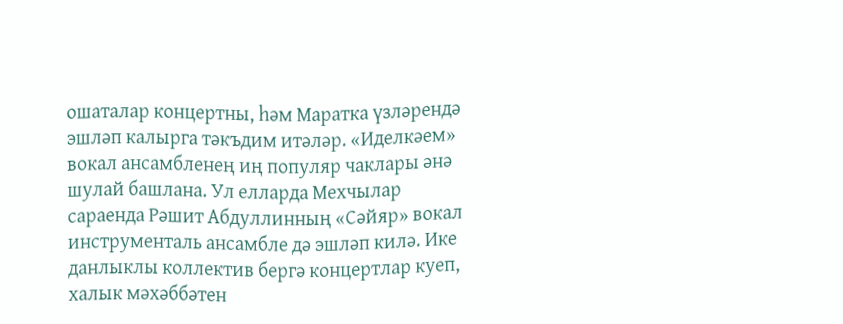ошаталар концертны, һәм Маратка үзләрендә эшләп калырга тәкъдим итәләр. «Иделкәем» вокал ансамбленең иң популяр чаклары әнә шулай башлана. Ул елларда Мехчылар сараенда Рәшит Абдуллинның «Сәйяр» вокал инструменталь ансамбле дә эшләп килә. Ике данлыклы коллектив бергә концертлар куеп, халык мәхәббәтен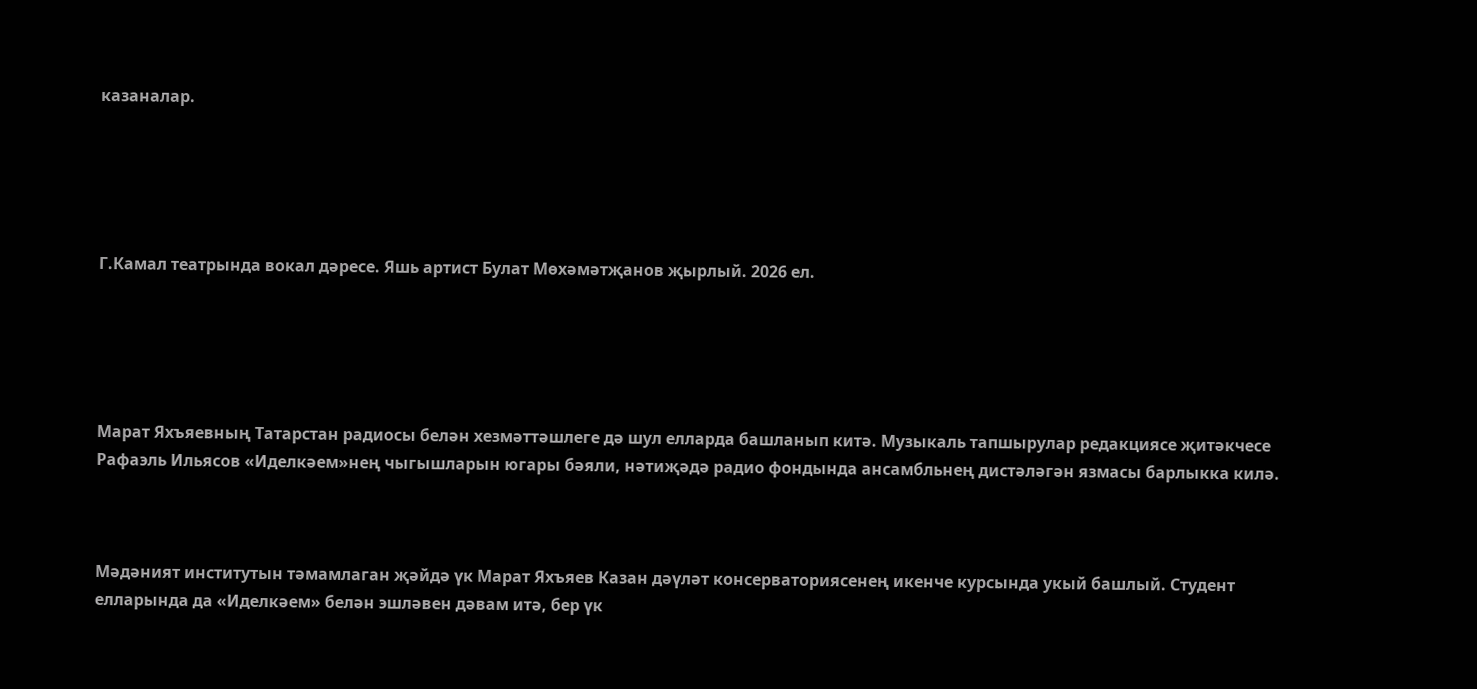казаналар.





Г.Камал театрында вокал дәресе. Яшь артист Булат Мөхәмәтҗанов җырлый. 2026 ел.





Марат Яхъяевның Татарстан радиосы белән хезмәттәшлеге дә шул елларда башланып китә. Музыкаль тапшырулар редакциясе җитәкчесе Рафаэль Ильясов «Иделкәем»нең чыгышларын югары бәяли, нәтиҗәдә радио фондында ансамбльнең дистәләгән язмасы барлыкка килә.



Мәдәният институтын тәмамлаган җәйдә үк Марат Яхъяев Казан дәүләт консерваториясенең икенче курсында укый башлый. Студент елларында да «Иделкәем» белән эшләвен дәвам итә, бер үк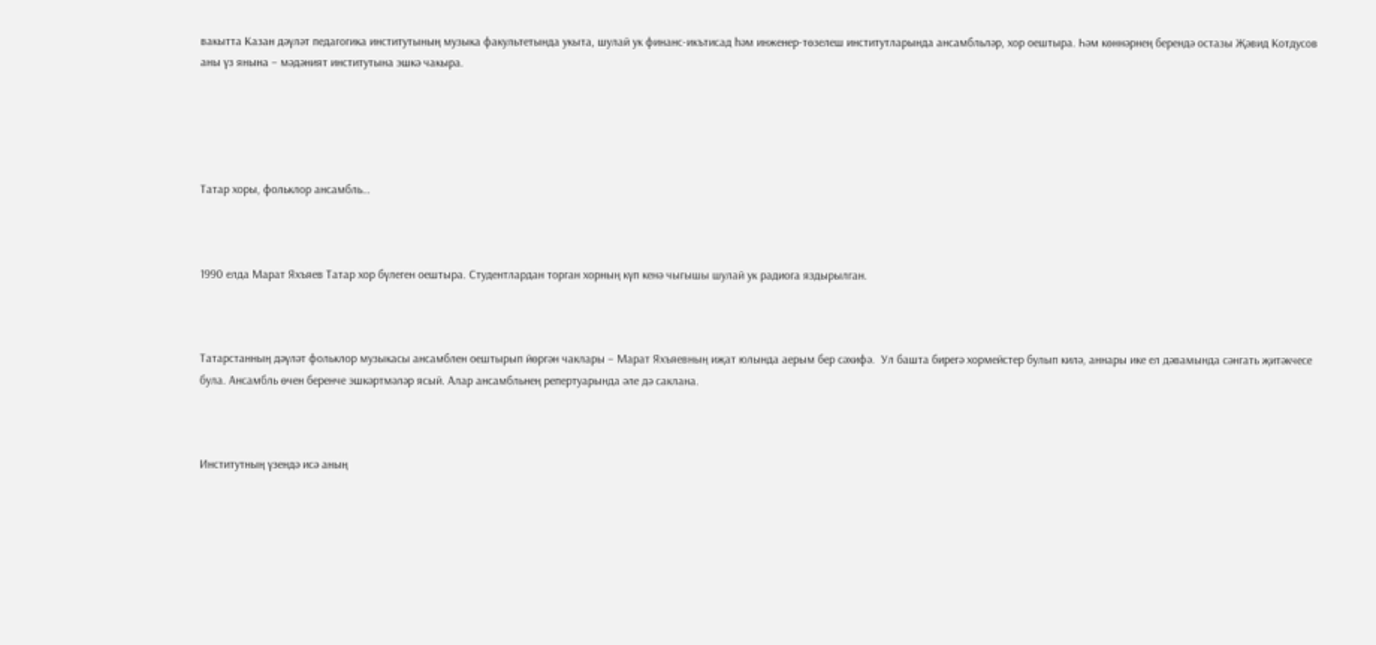вакытта Казан дәүләт педагогика институтының музыка факультетында укыта, шулай ук финанс-икътисад һәм инженер-төзелеш институтларында ансамбльләр, хор оештыра. Һәм көннәрнең берендә остазы Җәвид Котдусов аны үз янына – мәдәният институтына эшкә чакыра.





Татар хоры, фольклор ансамбль…



1990 елда Марат Яхъяев Татар хор бүлеген оештыра. Студентлардан торган хорның күп кенә чыгышы шулай ук радиога яздырылган.



Татарстанның дәүләт фольклор музыкасы ансамблен оештырып йөргән чаклары – Марат Яхъяевның иҗат юлында аерым бер сәхифә.  Ул башта бирегә хормейстер булып килә, аннары ике ел дәвамында сәнгать җитәкчесе була. Ансамбль өчен беренче эшкәртмәләр ясый. Алар ансамбльнең репертуарында әле дә саклана.



Институтның үзендә исә аның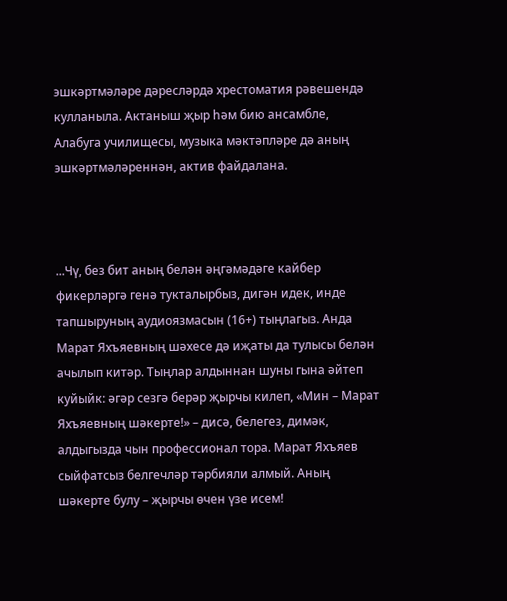эшкәртмәләре дәресләрдә хрестоматия рәвешендә кулланыла. Актаныш җыр һәм бию ансамбле, Алабуга училищесы, музыка мәктәпләре дә аның эшкәртмәләреннән, актив файдалана.



...Чү, без бит аның белән әңгәмәдәге кайбер фикерләргә генә тукталырбыз, дигән идек, инде тапшыруның аудиоязмасын (16+) тыңлагыз. Анда Марат Яхъяевның шәхесе дә иҗаты да тулысы белән ачылып китәр. Тыңлар алдыннан шуны гына әйтеп куйыйк: әгәр сезгә берәр җырчы килеп, «Мин – Марат Яхъяевның шәкерте!» – дисә, белегез, димәк, алдыгызда чын профессионал тора. Марат Яхъяев сыйфатсыз белгечләр тәрбияли алмый. Аның шәкерте булу – җырчы өчен үзе исем!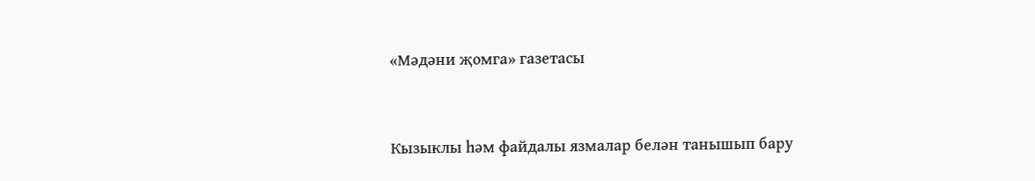«Мәдәни җомга» газетасы



Кызыклы һәм файдалы язмалар белән танышып бару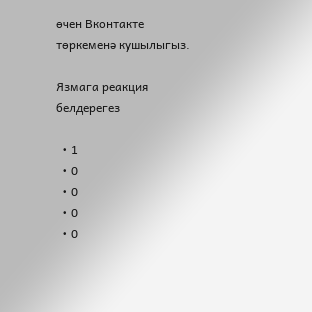өчен Вконтакте төркеменә кушылыгыз.

Язмага реакция белдерегез

  • 1
  • 0
  • 0
  • 0
  • 0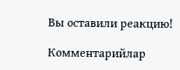Вы оставили реакцию!

Комментарийлар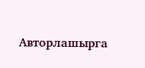Авторлашырга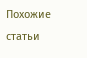Похожие статьи